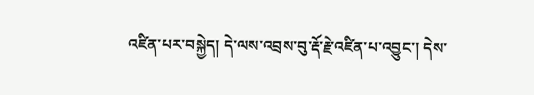འཛིན་པར་བསྐྱེད། དེ་ལས་འབྲས་བུ་རྡོ་རྗེ་འཛིན་པ་འབྱུང་། དེས་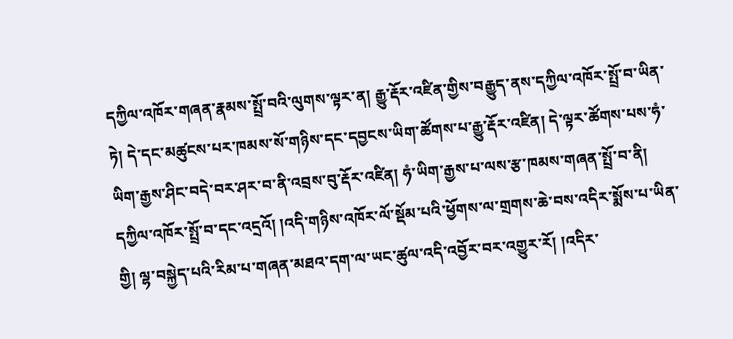དཀྱིལ་འཁོར་གཞན་རྣམས་སྤྲོ་བའི་ལུགས་ལྟར་ན། རྒྱུ་རྡོར་འཛིན་གྱིས་བརྒྱུད་ནས་དཀྱིལ་འཁོར་སྤྲོ་བ་ཡིན་ཏེ། དེ་དང་མཚུངས་པར་ཁམས་སོ་གཉིས་དང་དབྱངས་ཡིག་ཚོགས་པ་རྒྱུ་རྡོར་འཛིན། དེ་ལྟར་ཚོགས་པས་ཧཾ་ཡིག་རྒྱས་ཤིང་བདེ་བར་ཤར་བ་ནི་འབྲས་བུ་རྡོར་འཛིན། ཧཾ་ཡིག་རྒྱས་པ་ལས་རྩ་ཁམས་གཞན་སྤྲོ་བ་ནི། དཀྱིལ་འཁོར་སྤྲོ་བ་དང་འདྲའོ། །འདི་གཉིས་འཁོར་ལོ་སྡོམ་པའི་ཕྱོགས་ལ་གྲགས་ཆེ་བས་འདིར་སྨོས་པ་ཡིན་གྱི། ལྷ་བསྐྱེད་པའི་རིམ་པ་གཞན་མཐའ་དག་ལ་ཡང་ཚུལ་འདི་འབྱོར་བར་འགྱུར་རོ། །འདིར་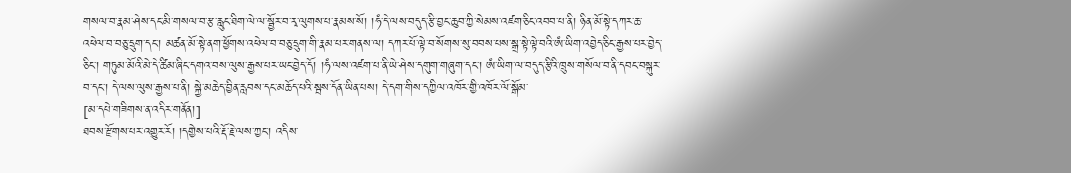གསལ་བ་རྣམ་ཤེས་དང་མི་གསལ་བ་རྩ་རླུང་ཐིག་ལེ་ལ་སྦྱོར་བ་རྭ་ལུགས་པ་རྣམས་སོ། །ཧཾ་དེ་ལས་བདུད་རྩི་བྱང་ཆུབ་ཀྱི་སེམས་འཛག་ཅིང་འབབ་པ་ནི། ཉིན་མོ་སྟེ་དཀར་ཆ་འཕེལ་བ་བཅུ་དྲུག་དང་། མཚན་མོ་སྟེ་ནག་ཕྱོགས་འཕེལ་བ་བཅུ་དྲུག་གི་རྣམ་པར་གནས་ལ། དཀར་པོ་ལྟེ་བ་སོགས་སུ་བབས་པས་སྒྲ་སྟེ་ལྟེ་བའི་ཨཾ་ཡིག་འབྱེད་ཅིང་རྒྱས་པར་བྱེད་ཅིང་། གཏུམ་མོའི་མེ་དེ་ཚིམ་ཞིང་དགའ་བས་ལུས་རྒྱས་པར་ཡང་བྱེད་དོ། །ཧཾ་ལས་འཛག་པ་ནི་ཡེ་ཤེས་དགུག་གཞུག་དང་། ཨཾ་ཡིག་ལ་བདུད་རྩིའི་ཁྲུས་གསོལ་བ་ནི་དབང་བསྐུར་བ་དང་། དེ་ལས་ལུས་རྒྱས་པ་ནི། སྐྱེ་མཆེད་བྱིན་རླབས་དང་མཆོད་པའི་སྦས་དོན་ཡིན་པས། དེ་དག་གིས་དཀྱིལ་འཁོར་གྱི་འཁོར་ལོ་སྒོམ་
[མ་དཔེ་གཟིགས་ན་འདིར་གནོན།]
ཐབས་རྫོགས་པར་འགྱུར་རོ། །དགྱེས་པའི་རྡོ་རྗེ་ལས་ཀྱང་། འདིས་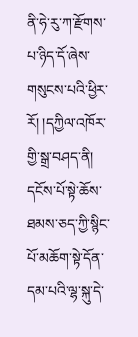ནི་ཧེ་རུ་ཀ་རྫོགས་པ་ཉིད་དོ་ཞེས་གསུངས་པའི་ཕྱིར་རོ། །དཀྱིལ་འཁོར་གྱི་སྒྲ་བཤད་ནི། དངོས་པོ་སྟེ་ཆོས་ཐམས་ཅད་ཀྱི་སྙིང་པོ་མཆོག་སྟེ་དོན་དམ་པའི་ལྷ་སྐུ་དེ་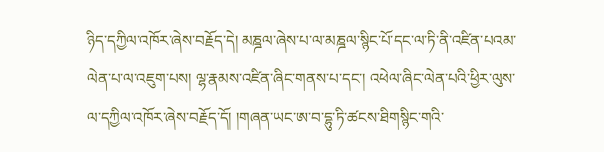ཉིད་དཀྱིལ་འཁོར་ཞེས་བརྗོད་དེ། མཎྜལ་ཞེས་པ་ལ་མཎྜལ་སྙིང་པོ་དང་ལ་ཏི་ནི་འཛིན་པའམ་ལེན་པ་ལ་འཇུག་པས། ལྷ་རྣམས་འཛིན་ཞིང་གནས་པ་དང་། འཕེལ་ཞིང་ལེན་པའི་ཕྱིར་ལུས་ལ་དཀྱིལ་འཁོར་ཞེས་བརྗོད་དོ། །གཞན་ཡང་ཨ་བ་དྷུ་ཏི་ཚངས་ཐིགསྙིང་གའི་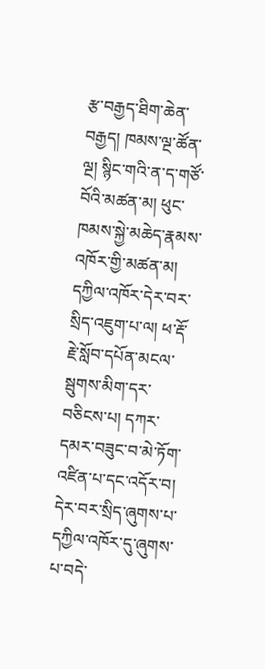རྩ་བརྒྱད་ཐིག་ཆེན་བརྒྱད། ཁམས་ལྔ་ཚོན་ལྔ། སྙིང་གའི་ན་ད་གཙོ་བོའི་མཚན་མ། ཕུང་ཁམས་སྐྱེ་མཆེད་རྣམས་འཁོར་གྱི་མཚན་མ། དཀྱིལ་འཁོར་དེར་བར་སྲིད་འཇུག་པ་ལ། ཕ་རྡོ་རྗེ་སློབ་དཔོན་མངལ་སྦུགས་མིག་དར་བཅིངས་པ། དཀར་དམར་བཟུང་བ་མེ་ཏོག་འཛིན་པ་དང་འདོར་བ། དེར་བར་སྲིད་ཞུགས་པ་དཀྱིལ་འཁོར་དུ་ཞུགས་པ་བདེ་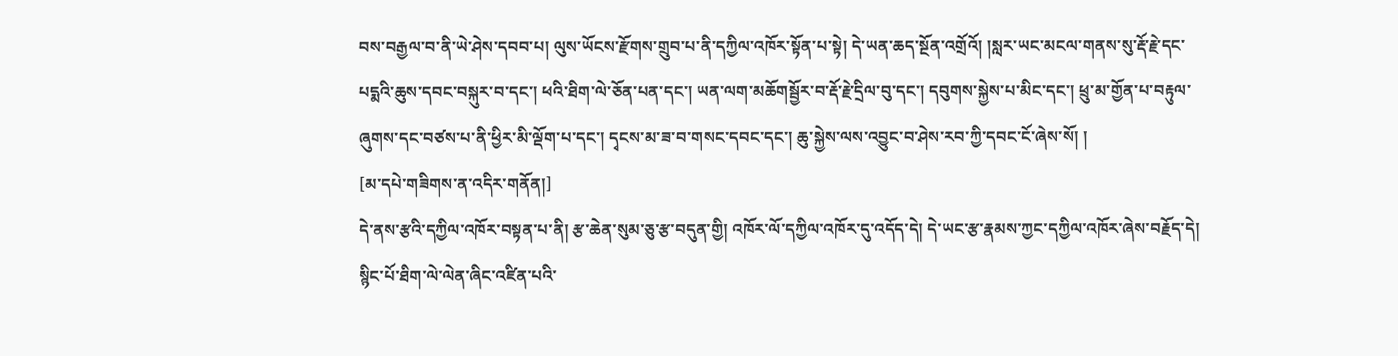བས་བརྒྱལ་བ་ནི་ཡེ་ཤེས་དབབ་པ། ལུས་ཡོངས་རྫོགས་གྲུབ་པ་ནི་དཀྱིལ་འཁོར་སྟོན་པ་སྟེ། དེ་ཡན་ཆད་སྔོན་འགྲོའོ། །སླར་ཡང་མངལ་གནས་སུ་རྡོ་རྗེ་དང་པདྨའི་ཆུས་དབང་བསྐུར་བ་དང་། ཕའི་ཐིག་ལེ་ཅོན་པན་དང་། ཡན་ལག་མཆོགསྦྱོར་བ་རྡོ་རྗེ་དྲིལ་བུ་དང་། དབུགས་སྐྱེས་པ་མིང་དང་། ཕྲུ་མ་གྱོན་པ་བརྟུལ་ཞུགས་དང་བཙས་པ་ནི་ཕྱིར་མི་ལྡོག་པ་དང་། དྭངས་མ་ཟ་བ་གསང་དབང་དང་། ཆུ་སྐྱེས་ལས་འབྱུང་བ་ཤེས་རབ་ཀྱི་དབང་ངོ་ཞེས་སོ། །
[མ་དཔེ་གཟིགས་ན་འདིར་གནོན།]
དེ་ནས་རྩའི་དཀྱིལ་འཁོར་བསྟན་པ་ནི། རྩ་ཆེན་སུམ་ཅུ་རྩ་བདུན་གྱི། འཁོར་ལོ་དཀྱིལ་འཁོར་དུ་འདོད་དེ། དེ་ཡང་རྩ་རྣམས་ཀྱང་དཀྱིལ་འཁོར་ཞེས་བརྗོད་དེ། སྙིང་པོ་ཐིག་ལེ་ལེན་ཞིང་འཛིན་པའི་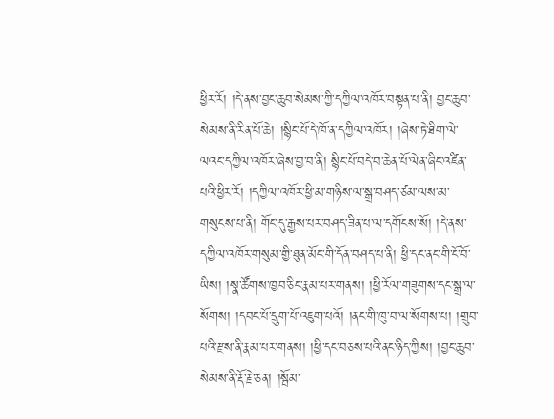ཕྱིར་རོ། །དེ་ནས་བྱང་ཆུབ་སེམས་ཀྱི་དཀྱིལ་འཁོར་བསྟན་པ་ནི། བྱང་ཆུབ་སེམས་ནི་རིན་པོ་ཆེ། །སྙིང་པོ་དེ་ཁོ་ན་དཀྱིལ་འཁོར། །ཞེས་ཏེ་ཐིག་ལེ་ལའང་དཀྱིལ་འཁོར་ཞེས་བྱ་བ་ནི། སྙིང་པོ་བདེ་བ་ཆེན་པོ་ལེན་ཞིང་འཛིན་པའི་ཕྱིར་རོ། །དཀྱིལ་འཁོར་ཕྱི་མ་གཉིས་ལ་སྒྲ་བཤད་ཙམ་ལས་མ་གསུངས་པ་ནི། གོང་དུ་རྒྱས་པར་བཤད་ཟིན་པ་ལ་དགོངས་སོ། །དེ་ནས་དཀྱིལ་འཁོར་གསུམ་གྱི་ཐུན་མོང་གི་དོན་བཤད་པ་ནི། ཕྱི་དང་ནང་གི་ངོ་བོ་ཡིས། །སྣ་ཚོགས་ཁྱབ་ཅིང་རྣམ་པར་གནས། །ཕྱི་རོལ་གཟུགས་དང་སྒྲ་ལ་སོགས། །དབང་པོ་དྲུག་པོ་འཇུག་པའོ། །ནང་གི་ཁུ་བ་ལ་སོགས་པ། །གྲུབ་པའི་རྫས་ནི་རྣམ་པར་གནས། །ཕྱི་དང་བཅས་པའི་ནང་ཉིད་ཀྱིས། །བྱང་ཆུབ་སེམས་ནི་རྡོ་རྗེ་ཅན། །སྦོམ་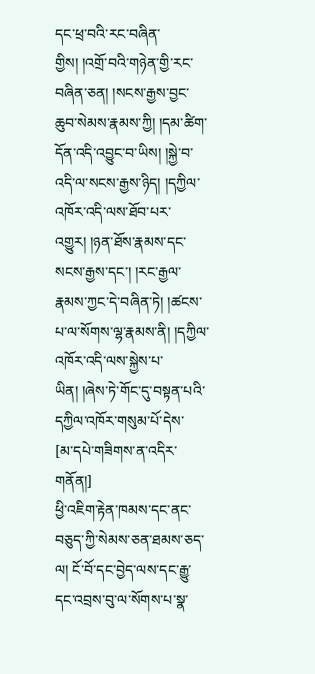དང་ཕྲ་བའི་རང་བཞིན་གྱིས། །འགྲོ་བའི་གཉེན་གྱི་རང་བཞིན་ཅན། །སངས་རྒྱས་བྱང་ཆུབ་སེམས་རྣམས་ཀྱི། །དམ་ཚིག་དོན་འདི་འབྱུང་བ་ཡིས། །སྐྱེ་བ་འདི་ལ་སངས་རྒྱས་ཉིད། །དཀྱིལ་འཁོར་འདི་ལས་ཐོབ་པར་འགྱུར། །ཉན་ཐོས་རྣམས་དང་སངས་རྒྱས་དང་། །རང་རྒྱལ་རྣམས་ཀྱང་དེ་བཞིན་ཏེ། །ཚངས་པ་ལ་སོགས་ལྷ་རྣམས་ནི། །དཀྱིལ་འཁོར་འདི་ལས་སྐྱེས་པ་ཡིན། །ཞེས་ཏེ་གོང་དུ་བསྟན་པའི་དཀྱིལ་འཁོར་གསུམ་པོ་དེས་
[མ་དཔེ་གཟིགས་ན་འདིར་གནོན།]
ཕྱི་འཇིག་རྟེན་ཁམས་དང་ནང་བཅུད་ཀྱི་སེམས་ཅན་ཐམས་ཅད་ལ། ངོ་བོ་དང་བྱེད་ལས་དང་རྒྱུ་དང་འབྲས་བུ་ལ་སོགས་པ་སྣ་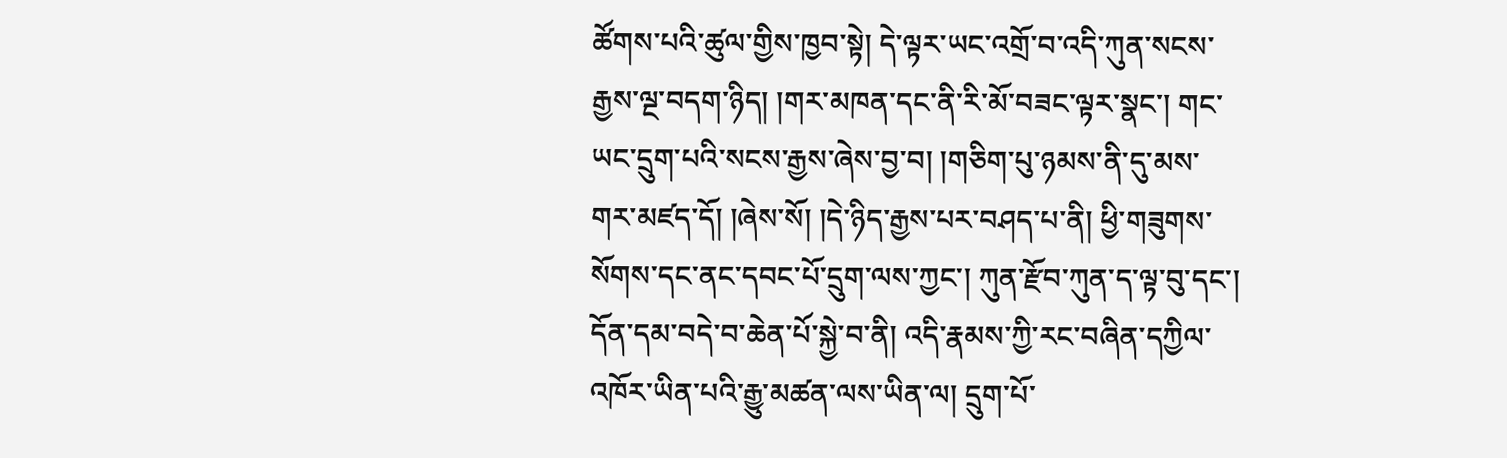ཚོགས་པའི་ཚུལ་གྱིས་ཁྱབ་སྟེ། དེ་ལྟར་ཡང་འགྲོ་བ་འདི་ཀུན་སངས་རྒྱས་ལྔ་བདག་ཉིད། །གར་མཁན་དང་ནི་རི་མོ་བཟང་ལྟར་སྣང་། གང་ཡང་དྲུག་པའི་སངས་རྒྱས་ཞེས་བྱ་བ། །གཅིག་པུ་ཉམས་ནི་དུ་མས་གར་མཛད་དོ། །ཞེས་སོ། །དེ་ཉིད་རྒྱས་པར་བཤད་པ་ནི། ཕྱི་གཟུགས་སོགས་དང་ནང་དབང་པོ་དྲུག་ལས་ཀྱང་། ཀུན་རྫོབ་ཀུན་ད་ལྟ་བུ་དང་། དོན་དམ་བདེ་བ་ཆེན་པོ་སྐྱེ་བ་ནི། འདི་རྣམས་ཀྱི་རང་བཞིན་དཀྱིལ་འཁོར་ཡིན་པའི་རྒྱུ་མཚན་ལས་ཡིན་ལ། དྲུག་པོ་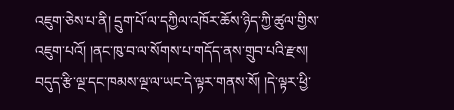འཇུག་ཅེས་པ་ནི། དྲུག་པོ་ལ་དཀྱིལ་འཁོར་ཆོས་ཉིད་ཀྱི་ཚུལ་གྱིས་འཇུག་པའོ། །ནང་ཁུ་བ་ལ་སོགས་པ་གདོད་ནས་གྲུབ་པའི་རྫས། བདུད་རྩི་ལྔ་དང་ཁམས་ལྔ་ལ་ཡང་དེ་ལྟར་གནས་སོ། །དེ་ལྟར་ཕྱི་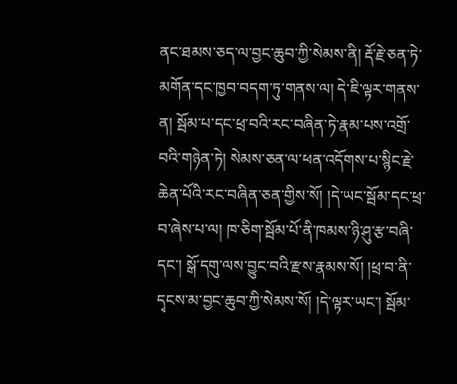ནང་ཐམས་ཅད་ལ་བྱང་ཆུབ་ཀྱི་སེམས་ནི། རྡོ་རྗེ་ཅན་ཏེ་མགོན་དང་ཁྱབ་བདག་ཏུ་གནས་ལ། དེ་ཇི་ལྟར་གནས་ན། སྦོམ་པ་དང་ཕྲ་བའི་རང་བཞིན་ཏེ་རྣམ་པས་འགྲོ་བའི་གཉེན་ཏེ། སེམས་ཅན་ལ་ཕན་འདོགས་པ་སྙིང་རྗེ་ཆེན་པོའི་རང་བཞིན་ཅན་གྱིས་སོ། །དེ་ཡང་སྦོམ་དང་ཕྲ་བ་ཞེས་པ་ལ། ཁ་ཅིག་སྦོམ་པོ་ནི་ཁམས་ཉི་ཤུ་རྩ་བཞི་དང་། སྒོ་དགུ་ལས་བྱུང་བའི་རྫས་རྣམས་སོ། །ཕྲ་བ་ནི་དྭངས་མ་བྱང་ཆུབ་ཀྱི་སེམས་སོ། །དེ་ལྟར་ཡང་། སྦོམ་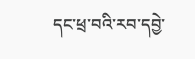དང་ཕྲ་བའི་རབ་དབྱེ་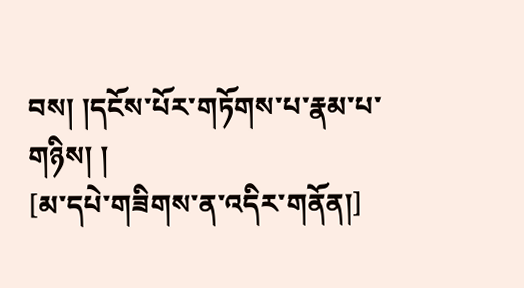བས། །དངོས་པོར་གཏོགས་པ་རྣམ་པ་གཉིས། །
[མ་དཔེ་གཟིགས་ན་འདིར་གནོན།]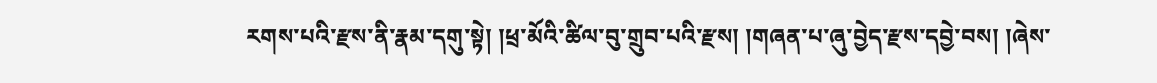རགས་པའི་རྫས་ནི་རྣམ་དགུ་སྟེ། །ཕྲ་མོའི་ཚིལ་བུ་གྲུབ་པའི་རྫས། །གཞན་པ་ཞུ་བྱེད་རྫས་དབྱེ་བས། །ཞེས་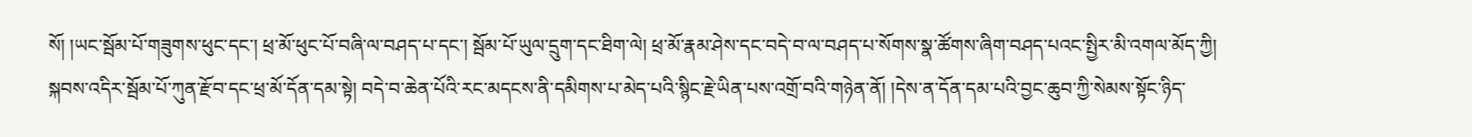སོ། །ཡང་སྦོམ་པོ་གཟུགས་ཕུང་དང་། ཕྲ་མོ་ཕུང་པོ་བཞི་ལ་བཤད་པ་དང་། སྦོམ་པོ་ཡུལ་དྲུག་དང་ཐིག་ལེ། ཕྲ་མོ་རྣམ་ཤེས་དང་བདེ་བ་ལ་བཤད་པ་སོགས་སྣ་ཚོགས་ཞིག་བཤད་པའང་སྤྱིར་མི་འགལ་མོད་ཀྱི། སྐབས་འདིར་སྦོམ་པོ་ཀུན་རྫོབ་དང་ཕྲ་མོ་དོན་དམ་སྟེ། བདེ་བ་ཆེན་པོའི་རང་མདངས་ནི་དམིགས་པ་མེད་པའི་སྙིང་རྗེ་ཡིན་པས་འགྲོ་བའི་གཉེན་ནོ། །དེས་ན་དོན་དམ་པའི་བྱང་ཆུབ་ཀྱི་སེམས་སྟོང་ཉིད་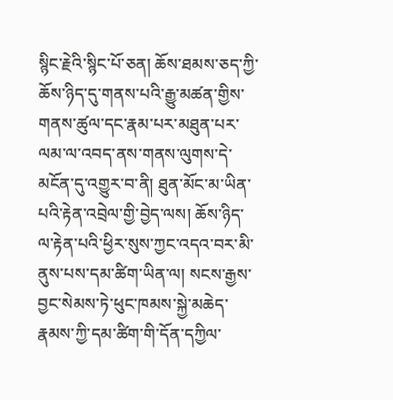སྙིང་རྗེའི་སྙིང་པོ་ཅན། ཆོས་ཐམས་ཅད་ཀྱི་ཆོས་ཉིད་དུ་གནས་པའི་རྒྱུ་མཚན་གྱིས་གནས་ཚུལ་དང་རྣམ་པར་མཐུན་པར་ལམ་ལ་འབད་ནས་གནས་ལུགས་དེ་མངོན་དུ་འགྱུར་བ་ནི། ཐུན་མོང་མ་ཡིན་པའི་རྟེན་འབྲེལ་གྱི་བྱེད་ལས། ཆོས་ཉིད་ལ་རྟེན་པའི་ཕྱིར་སུས་ཀྱང་འདའ་བར་མི་ནུས་པས་དམ་ཚིག་ཡིན་ལ། སངས་རྒྱས་བྱང་སེམས་ཏེ་ཕུང་ཁམས་སྐྱེ་མཆེད་རྣམས་ཀྱི་དམ་ཚིག་གི་དོན་དཀྱིལ་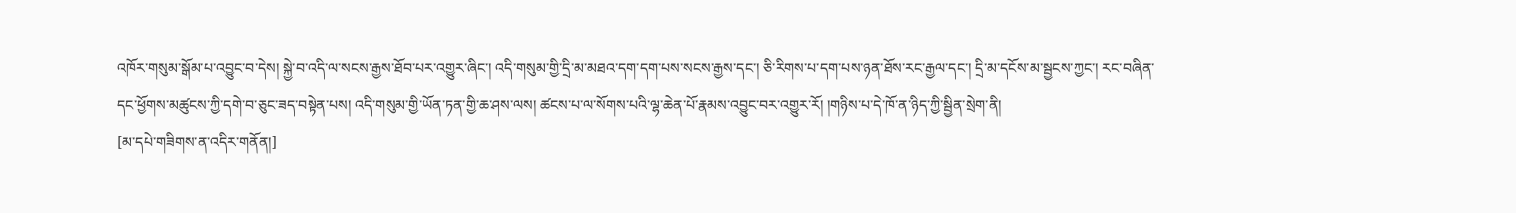འཁོར་གསུམ་སྒོམ་པ་འབྱུང་བ་དེས། སྐྱེ་བ་འདི་ལ་སངས་རྒྱས་ཐོབ་པར་འགྱུར་ཞིང་། འདི་གསུམ་གྱི་དྲི་མ་མཐའ་དག་དག་པས་སངས་རྒྱས་དང་། ཅི་རིགས་པ་དག་པས་ཉན་ཐོས་རང་རྒྱལ་དང་། དྲི་མ་དངོས་མ་སྦྱངས་ཀྱང་། རང་བཞིན་དང་ཕྱོགས་མཚུངས་ཀྱི་དགེ་བ་ཅུང་ཟད་བསྟེན་པས། འདི་གསུམ་གྱི་ཡོན་ཏན་གྱི་ཆ་ཤས་ལས། ཚངས་པ་ལ་སོགས་པའི་ལྷ་ཆེན་པོ་རྣམས་འབྱུང་བར་འགྱུར་རོ། །གཉིས་པ་དེ་ཁོ་ན་ཉིད་ཀྱི་སྦྱིན་སྲེག་ནི།
[མ་དཔེ་གཟིགས་ན་འདིར་གནོན།]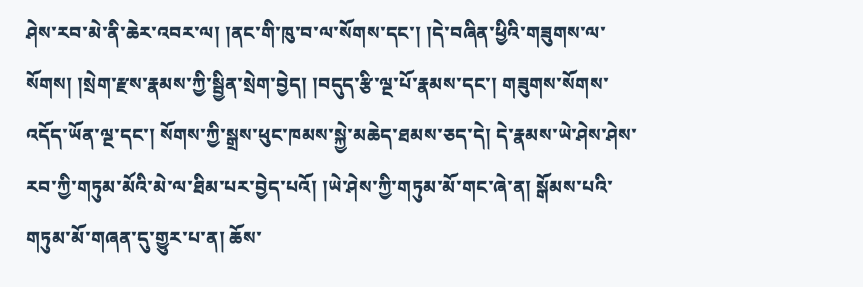ཤེས་རབ་མེ་ནི་ཆེར་འབར་ལ། །ནང་གི་ཁུ་བ་ལ་སོགས་དང་། །དེ་བཞིན་ཕྱིའི་གཟུགས་ལ་སོགས། །སྲེག་རྫས་རྣམས་ཀྱི་སྦྱིན་སྲེག་བྱེད། །བདུད་རྩི་ལྔ་པོ་རྣམས་དང་། གཟུགས་སོགས་འདོད་ཡོན་ལྔ་དང་། སོགས་ཀྱི་སྒྲས་ཕུང་ཁམས་སྐྱེ་མཆེད་ཐམས་ཅད་དེ། དེ་རྣམས་ཡེ་ཤེས་ཤེས་རབ་ཀྱི་གཏུམ་མོའི་མེ་ལ་ཐིམ་པར་བྱེད་པའོ། །ཡེ་ཤེས་ཀྱི་གཏུམ་མོ་གང་ཞེ་ན། སྒོམས་པའི་གཏུམ་མོ་གཞན་དུ་གྱུར་པ་ན། ཆོས་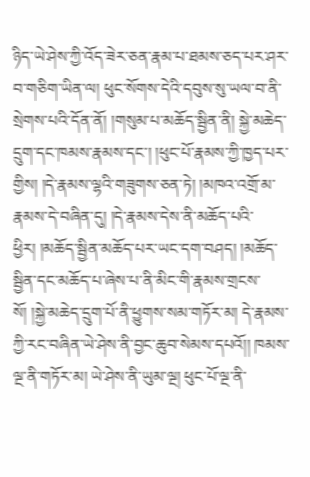ཉིད་ཡེ་ཤེས་ཀྱི་འོད་ཟེར་ཅན་རྣམ་པ་ཐམས་ཅད་པར་ཤར་བ་གཅིག་ཡིན་ལ། ཕུང་སོགས་དེའི་དབུས་སུ་ཡལ་བ་ནི་སྲེགས་པའི་དོན་ནོ། །གསུམ་པ་མཆོད་སྦྱིན་ནི། སྐྱེ་མཆེད་དྲུག་དང་ཁམས་རྣམས་དང་། །ཕུང་པོ་རྣམས་ཀྱི་ཁྱད་པར་གྱིས། །དེ་རྣམས་ལྷའི་གཟུགས་ཅན་ཏེ། །མཁའ་འགྲོ་མ་རྣམས་དེ་བཞིན་དུ། །དེ་རྣམས་དེས་ནི་མཆོད་པའི་ཕྱིར། །མཆོད་སྦྱིན་མཆོད་པར་ཡང་དག་བཤད། །མཆོད་སྦྱིན་དང་མཆོད་པ་ཞེས་པ་ནི་མིང་གི་རྣམས་གྲངས་སོ། །སྐྱེ་མཆེད་དྲུག་པོ་ནི་ཕྱུགས་སམ་གཏོར་མ། དེ་རྣམས་ཀྱི་རང་བཞིན་ཡེ་ཤེས་ནི་བྱང་ཆུབ་སེམས་དཔའོ།། ཁམས་ལྔ་ནི་གཏོར་མ། ཡེ་ཤེས་ནི་ཡུམ་ལྔ། ཕུང་པོ་ལྔ་ནི་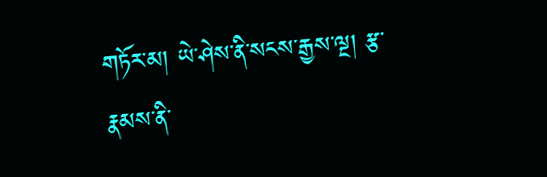གཏོར་མ། ཡེ་ཤེས་ནི་སངས་རྒྱས་ལྔ། རྩ་རྣམས་ནི་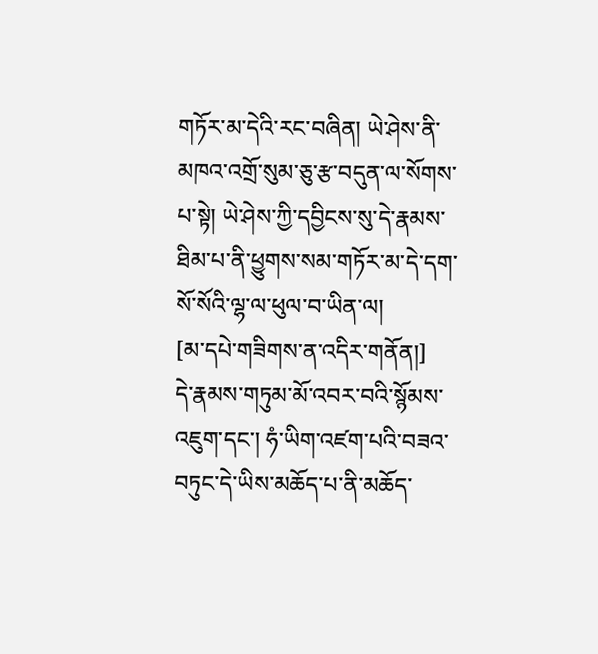གཏོར་མ་དེའི་རང་བཞིན། ཡེ་ཤེས་ནི་མཁའ་འགྲོ་སུམ་ཅུ་རྩ་བདུན་ལ་སོགས་པ་སྟེ། ཡེ་ཤེས་ཀྱི་དབྱིངས་སུ་དེ་རྣམས་ཐིམ་པ་ནི་ཕྱུགས་སམ་གཏོར་མ་དེ་དག་སོ་སོའི་ལྷ་ལ་ཕུལ་བ་ཡིན་ལ།
[མ་དཔེ་གཟིགས་ན་འདིར་གནོན།]
དེ་རྣམས་གཏུམ་མོ་འབར་བའི་སྙོམས་འཇུག་དང་། ཧཾ་ཡིག་འཛག་པའི་བཟའ་བཏུང་དེ་ཡིས་མཆོད་པ་ནི་མཆོད་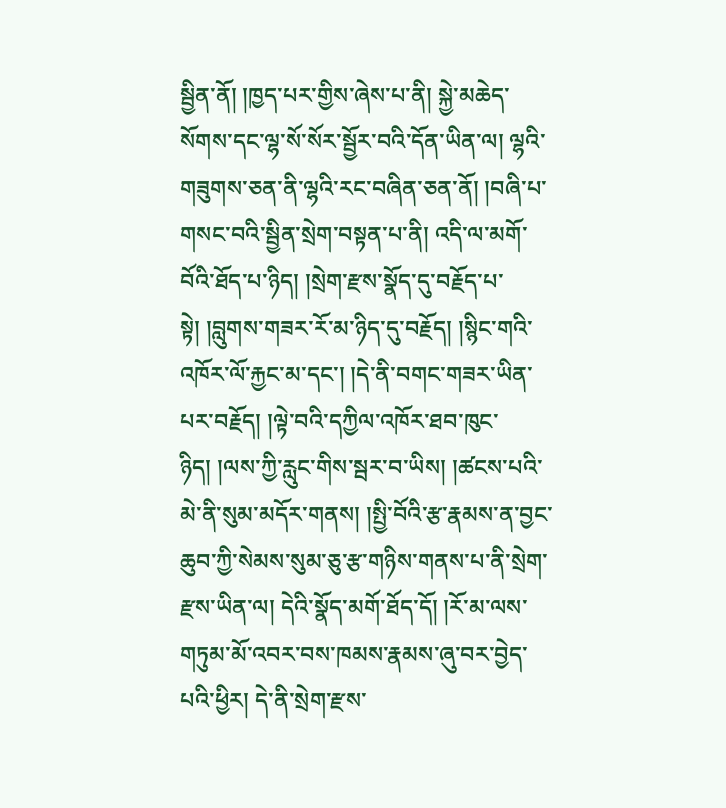སྦྱིན་ནོ། །ཁྱད་པར་གྱིས་ཞེས་པ་ནི། སྐྱེ་མཆེད་སོགས་དང་ལྷ་སོ་སོར་སྦྱོར་བའི་དོན་ཡིན་ལ། ལྷའི་གཟུགས་ཅན་ནི་ལྷའི་རང་བཞིན་ཅན་ནོ། །བཞི་པ་གསང་བའི་སྦྱིན་སྲེག་བསྟན་པ་ནི། འདི་ལ་མགོ་བོའི་ཐོད་པ་ཉིད། །སྲེག་རྫས་སྣོད་དུ་བརྗོད་པ་སྟེ། །བླུགས་གཟར་རོ་མ་ཉིད་དུ་བརྗོད། །སྙིང་གའི་འཁོར་ལོ་རྐྱང་མ་དང་། །དེ་ནི་བགང་གཟར་ཡིན་པར་བརྗོད། །ལྟེ་བའི་དཀྱིལ་འཁོར་ཐབ་ཁུང་ཉིད། །ལས་ཀྱི་རླུང་གིས་སྦར་བ་ཡིས། །ཚངས་པའི་མེ་ནི་སུམ་མདོར་གནས། །སྤྱི་བོའི་རྩ་རྣམས་ན་བྱང་ཆུབ་ཀྱི་སེམས་སུམ་ཅུ་རྩ་གཉིས་གནས་པ་ནི་སྲེག་རྫས་ཡིན་ལ། དེའི་སྣོད་མགོ་ཐོད་དོ། །རོ་མ་ལས་གཏུམ་མོ་འབར་བས་ཁམས་རྣམས་ཞུ་བར་བྱེད་པའི་ཕྱིར། དེ་ནི་སྲེག་རྫས་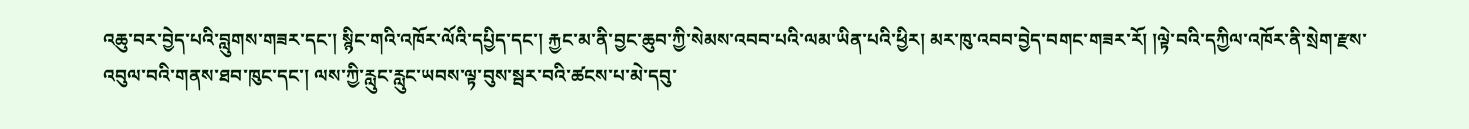འཆུ་བར་བྱེད་པའི་བླུགས་གཟར་དང་། སྙིང་གའི་འཁོར་ལོའི་དཔྱིད་དང་། རྐྱང་མ་ནི་བྱང་ཆུབ་ཀྱི་སེམས་འབབ་པའི་ལམ་ཡིན་པའི་ཕྱིར། མར་ཁུ་འབབ་བྱེད་བགང་གཟར་རོ། །ལྟེ་བའི་དཀྱིལ་འཁོར་ནི་སྲེག་རྫས་འབུལ་བའི་གནས་ཐབ་ཁུང་དང་། ལས་ཀྱི་རླུང་རླུང་ཡབས་ལྟ་བུས་སྦར་བའི་ཚངས་པ་མེ་དབུ་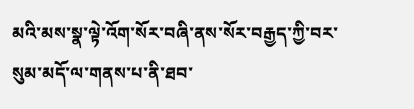མའི་མས་སྣ་ལྟེ་འོག་སོར་བཞི་ནས་སོར་བརྒྱད་ཀྱི་བར་སུམ་མདོ་ལ་གནས་པ་ནི་ཐབ་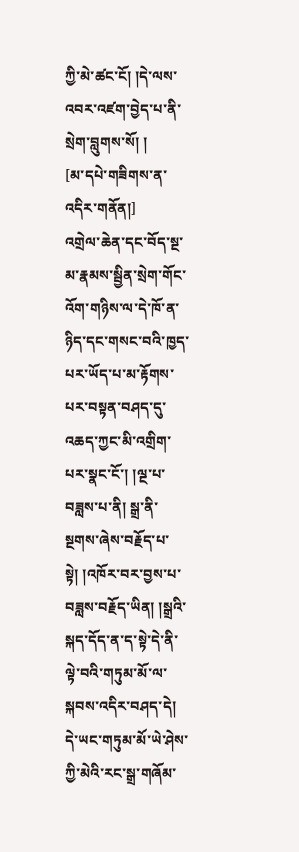ཀྱི་མེ་ཚང་ངོ། །དེ་ལས་འབར་འཛག་བྱེད་པ་ནི་སྲེག་བླུགས་སོ། །
[མ་དཔེ་གཟིགས་ན་འདིར་གནོན།]
འགྲེལ་ཆེན་དང་བོད་སྔ་མ་རྣམས་སྦྱིན་སྲེག་གོང་འོག་གཉིས་ལ་དེ་ཁོ་ན་ཉིད་དང་གསང་བའི་ཁྱད་པར་ཡོད་པ་མ་རྟོགས་པར་བསྟན་བཤད་དུ་འཆད་ཀྱང་མི་འགྲིག་པར་སྣང་ངོ་། །ལྔ་པ་བཟླས་པ་ནི། སྒྲ་ནི་སྔགས་ཞེས་བརྗོད་པ་སྟེ། །འཁོར་བར་བྱས་པ་བཟླས་བརྗོད་ཡིན། །སྒྲའི་སྐད་དོད་ན་ད་སྟེ་དེ་ནི་ལྟེ་བའི་གཏུམ་མོ་ལ་སྐབས་འདིར་བཤད་དེ། དེ་ཡང་གཏུམ་མོ་ཡེ་ཤེས་ཀྱི་མེའི་རང་སྒྲ་གཞོམ་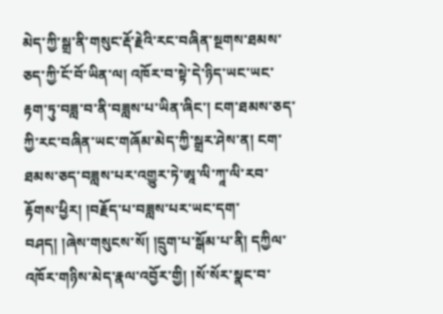མེད་ཀྱི་སྒྲ་ནི་གསུང་རྡོ་རྗེའི་རང་བཞིན་སྔགས་ཐམས་ཅད་ཀྱི་ངོ་བོ་ཡིན་ལ། འཁོར་བ་སྟེ་དེ་ཉིད་ཡང་ཡང་རྟག་ཏུ་བཟླ་བ་ནི་བཟླས་པ་ཡིན་ཞིང་། ངག་ཐམས་ཅད་ཀྱི་རང་བཞིན་ཡང་གཞོམ་མེད་ཀྱི་སྒྲར་ཤེས་ན། ངག་ཐམས་ཅད་བཟླས་པར་འགྱུར་ཏེ་ཨཱ་ལི་ཀཱ་ལི་རབ་རྟོགས་ཕྱིར། །བརྗོད་པ་བཟླས་པར་ཡང་དག་བཤད། །ཞེས་གསུངས་སོ། །དྲུག་པ་སྒོམ་པ་ནི། དཀྱིལ་འཁོར་གཉིས་མེད་རྣལ་འབྱོར་གྱི། །སོ་སོར་སྣང་བ་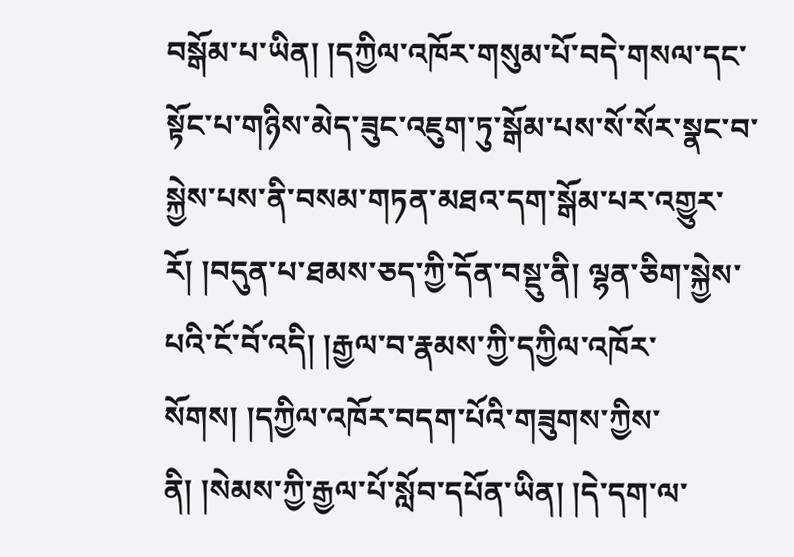བསྒོམ་པ་ཡིན། །དཀྱིལ་འཁོར་གསུམ་པོ་བདེ་གསལ་དང་སྟོང་པ་གཉིས་མེད་ཟུང་འཇུག་ཏུ་སྒོམ་པས་སོ་སོར་སྣང་བ་སྐྱེས་པས་ནི་བསམ་གཏན་མཐའ་དག་སྒོམ་པར་འགྱུར་རོ། །བདུན་པ་ཐམས་ཅད་ཀྱི་དོན་བསྡུ་ནི། ལྷན་ཅིག་སྐྱེས་པའི་ངོ་བོ་འདི། །རྒྱལ་བ་རྣམས་ཀྱི་དཀྱིལ་འཁོར་སོགས། །དཀྱིལ་འཁོར་བདག་པོའི་གཟུགས་ཀྱིས་ནི། །སེམས་ཀྱི་རྒྱལ་པོ་སློབ་དཔོན་ཡིན། །དེ་དག་ལ་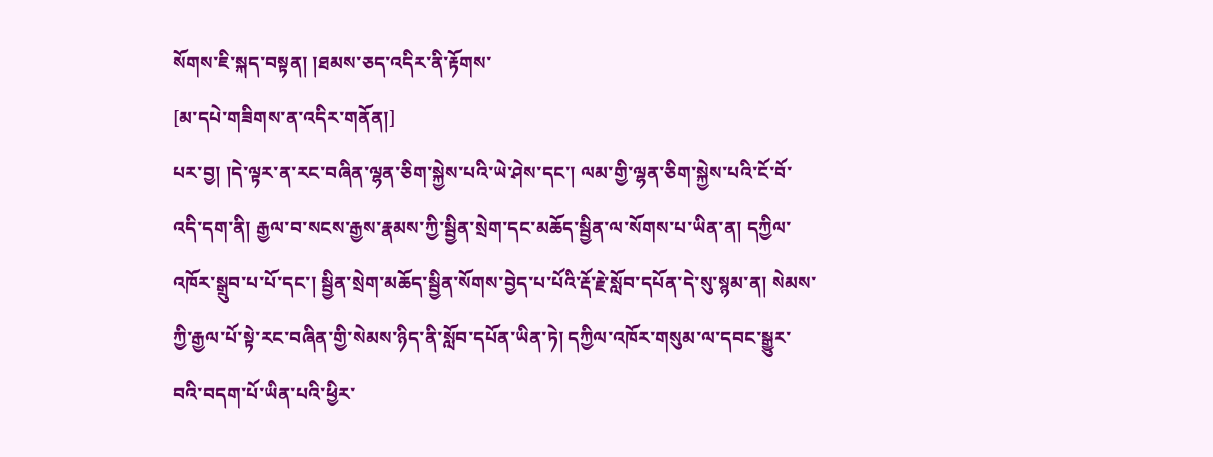སོགས་ཇི་སྐད་བསྟན། །ཐམས་ཅད་འདིར་ནི་རྟོགས་
[མ་དཔེ་གཟིགས་ན་འདིར་གནོན།]
པར་བྱ། །དེ་ལྟར་ན་རང་བཞིན་ལྷན་ཅིག་སྐྱེས་པའི་ཡེ་ཤེས་དང་། ལམ་གྱི་ལྷན་ཅིག་སྐྱེས་པའི་ངོ་བོ་འདི་དག་ནི། རྒྱལ་བ་སངས་རྒྱས་རྣམས་ཀྱི་སྦྱིན་སྲེག་དང་མཆོད་སྦྱིན་ལ་སོགས་པ་ཡིན་ན། དཀྱིལ་འཁོར་སྒྲུབ་པ་པོ་དང་། སྦྱིན་སྲེག་མཆོད་སྦྱིན་སོགས་བྱེད་པ་པོའི་རྡོ་རྗེ་སློབ་དཔོན་དེ་སུ་སྙམ་ན། སེམས་ཀྱི་རྒྱལ་པོ་སྟེ་རང་བཞིན་གྱི་སེམས་ཉིད་ནི་སློབ་དཔོན་ཡིན་ཏེ། དཀྱིལ་འཁོར་གསུམ་ལ་དབང་སྒྱུར་བའི་བདག་པོ་ཡིན་པའི་ཕྱིར་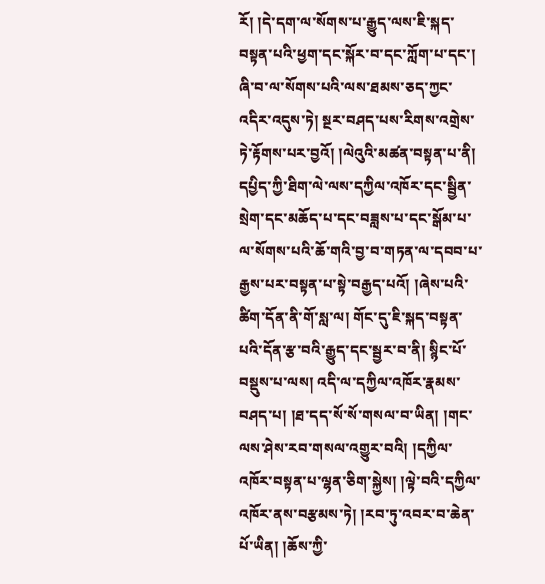རོ། །དེ་དག་ལ་སོགས་པ་རྒྱུད་ལས་ཇི་སྐད་བསྟན་པའི་ཕྱག་དང་སྐོར་བ་དང་ཀློག་པ་དང་། ཞི་བ་ལ་སོགས་པའི་ལས་ཐམས་ཅད་ཀྱང་འདིར་འདུས་ཏེ། སྔར་བཤད་པས་རིགས་འགྲེས་ཏེ་རྟོགས་པར་བྱའོ། །ལེའུའི་མཚན་བསྟན་པ་ནི། དཔྱིད་ཀྱི་ཐིག་ལེ་ལས་དཀྱིལ་འཁོར་དང་སྦྱིན་སྲེག་དང་མཆོད་པ་དང་བཟླས་པ་དང་སྒོམ་པ་ལ་སོགས་པའི་ཆོ་གའི་བྱ་བ་གཏན་ལ་དབབ་པ་རྒྱས་པར་བསྟན་པ་སྟེ་བརྒྱད་པའོ། །ཞེས་པའི་ཚིག་དོན་ནི་གོ་སླ་ལ། གོང་དུ་ཇི་སྐད་བསྟན་པའི་དོན་རྩ་བའི་རྒྱུད་དང་སྦྱར་བ་ནི། སྙིང་པོ་བསྡུས་པ་ལས། འདི་ལ་དཀྱིལ་འཁོར་རྣམས་བཤད་པ། །ཐ་དད་སོ་སོ་གསལ་བ་ཡིན། །གང་ལས་ཤེས་རབ་གསལ་འགྱུར་བའི། །དཀྱིལ་འཁོར་བསྟན་པ་ལྷན་ཅིག་སྐྱེས། །ལྟེ་བའི་དཀྱིལ་འཁོར་ནས་བརྩམས་ཏེ། །རབ་ཏུ་འབར་བ་ཆེན་པོ་ཡིན། །ཆོས་ཀྱི་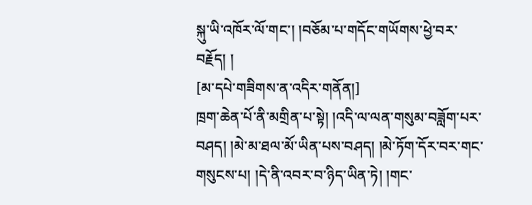སྐུ་ཡི་འཁོར་ལོ་གང་། །བཅོམ་པ་གདོང་གཡོགས་ཕྱེ་བར་བརྗོད། །
[མ་དཔེ་གཟིགས་ན་འདིར་གནོན།]
ཁྲག་ཆེན་པོ་ནི་མགྲིན་པ་སྟེ། །འདི་ལ་ལན་གསུམ་བཟློག་པར་བཤད། །མེ་མ་ཐལ་མོ་ཡིན་པས་བཤད། །མེ་ཏོག་དོར་བར་གང་གསུངས་པ། །དེ་ནི་འབར་བ་ཉིད་ཡིན་ཏེ། །གང་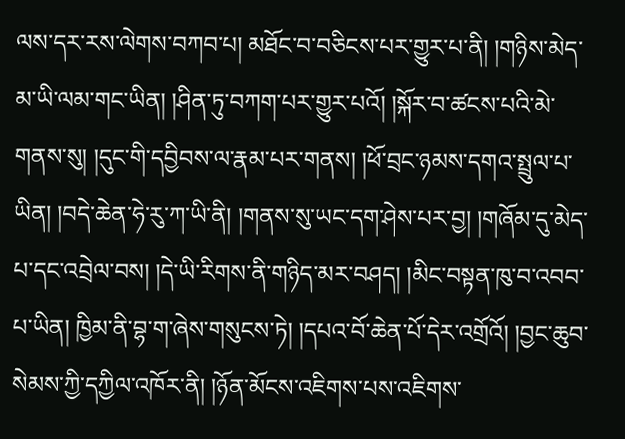ལས་དར་རས་ལེགས་བཀབ་པ། མཐོང་བ་བཅིངས་པར་གྱུར་པ་ནི། །གཉིས་མེད་མ་ཡི་ལམ་གང་ཡིན། །ཤིན་ཏུ་བཀག་པར་གྱུར་པའོ། །སྐོར་བ་ཚངས་པའི་མེ་གནས་སུ། །དུང་གི་དབྱིབས་ལ་རྣམ་པར་གནས། །ཕོ་བྲང་ཉམས་དགའ་སྤྲུལ་པ་ཡིན། །བདེ་ཆེན་ཧེ་རུ་ཀ་ཡི་ནི། །གནས་སུ་ཡང་དག་ཤེས་པར་བྱ། །གཞོམ་དུ་མེད་པ་དང་འབྲེལ་བས། །དེ་ཡི་རིགས་ནི་གཉིད་མར་བཤད། །མིང་བསྟན་ཁུ་བ་འབབ་པ་ཡིན། ཁྱིམ་ནི་བྷ་ག་ཞེས་གསུངས་ཏེ། །དཔའ་བོ་ཆེན་པོ་དེར་འགྲོའོ། །བྱང་ཆུབ་སེམས་ཀྱི་དཀྱིལ་འཁོར་ནི། །ཉོན་མོངས་འཇིགས་པས་འཇིགས་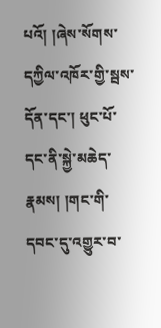པའོ། །ཞེས་སོགས་དཀྱིལ་འཁོར་གྱི་སྦས་དོན་དང་། ཕུང་པོ་དང་ནི་སྐྱེ་མཆེད་རྣམས། །གང་གི་དབང་དུ་འགྱུར་བ་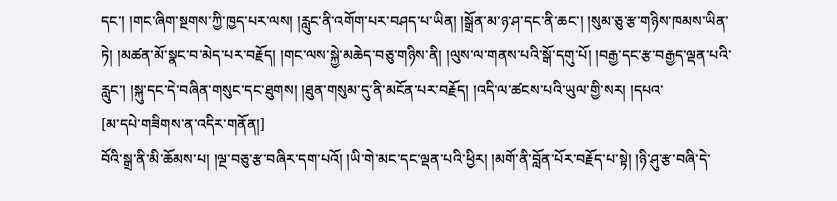དང་། །གང་ཞིག་སྔགས་ཀྱི་ཁྱད་པར་ལས། །རླུང་ནི་འགོག་པར་བཤད་པ་ཡིན། །སྒྲོན་མ་ཉ་ཤ་དང་ནི་ཆང་། །སུམ་ཅུ་རྩ་གཉིས་ཁམས་ཡིན་ཏེ། །མཚན་མོ་སྣང་བ་མེད་པར་བརྗོད། །གང་ལས་སྐྱེ་མཆེད་བཅུ་གཉིས་ནི། །ལུས་ལ་གནས་པའི་སྒོ་དགུ་པོ། །བརྒྱ་དང་རྩ་བརྒྱད་ལྡན་པའི་རླུང་། །སྐུ་དང་དེ་བཞིན་གསུང་དང་ཐུགས། །ཐུན་གསུམ་དུ་ནི་མངོན་པར་བརྗོད། །འདི་ལ་ཚངས་པའི་ཡུལ་གྱི་སར། །དཔའ་
[མ་དཔེ་གཟིགས་ན་འདིར་གནོན།]
བོའི་སྒྲ་ནི་མི་ཆོམས་པ། །ལྔ་བཅུ་རྩ་བཞིར་དག་པའོ། །ཡི་གེ་མང་དང་ལྡན་པའི་ཕྱིར། །མགོ་ནི་བློན་པོར་བརྗོད་པ་སྟེ། །ཉི་ཤུ་རྩ་བཞི་དེ་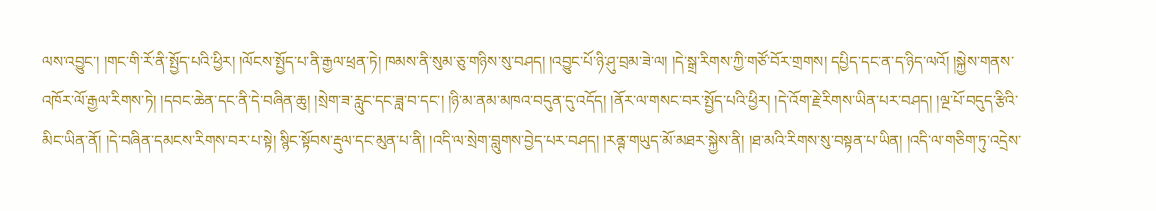ལས་འབྱུང་། །གང་གི་རོ་ནི་སྤྱོད་པའི་ཕྱིར། །ལོངས་སྤྱོད་པ་ནི་རྒྱལ་ཕྲན་ཏེ། ཁམས་ནི་སུམ་ཅུ་གཉིས་སུ་བཤད། །འབྱུང་པོ་ཉི་ཤུ་བྲམ་ཟེ་ལ། །དེ་སྒྲ་རིགས་ཀྱི་གཙོ་བོར་གྲགས། དཔྱིད་དང་ན་ད་ཉིད་ལའོ། །སྐྱེས་གནས་འཁོར་ལོ་རྒྱལ་རིགས་ཏེ། །དབང་ཆེན་དང་ནི་དེ་བཞིན་ཆུ། །སྲེག་ཟ་རླུང་དང་ཟླ་བ་དང་། །ཉི་མ་ནམ་མཁའ་བདུན་དུ་འདོད། །ནོར་ལ་གསང་བར་སྤྱོད་པའི་ཕྱིར། །དེ་འོག་རྗེ་རིགས་ཡིན་པར་བཤད། །ལྔ་པོ་བདུད་རྩིའི་མིང་ཡིན་ནོ། །དེ་བཞིན་དམངས་རིགས་བར་པ་སྟེ། སྙིང་སྟོབས་རྡུལ་དང་མུན་པ་ནི། །འདི་ལ་སྲེག་བླུགས་བྱེད་པར་བཤད། །རནྚ་གཡུད་མོ་མཐར་སྐྱེས་ནི། །ཐ་མའི་རིགས་སུ་བསྟན་པ་ཡིན། །འདི་ལ་གཅིག་ཏུ་འདྲེས་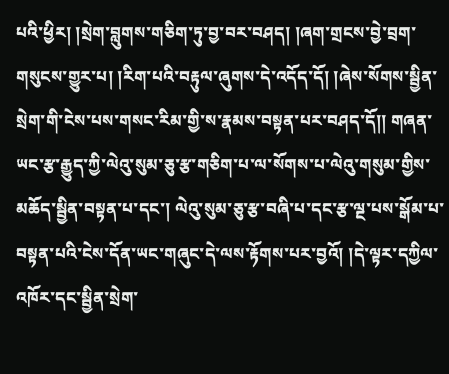པའི་ཕྱིར། །སྲེག་བླུགས་གཅིག་ཏུ་བྱ་བར་བཤད། །ཞག་གྲངས་བྱེ་བྲག་གསུངས་གྱུར་པ། །རིག་པའི་བརྟུལ་ཞུགས་དེ་འདོད་དོ། །ཞེས་སོགས་སྦྱིན་སྲེག་གི་ངེས་པས་གསང་རིམ་གྱི་ས་རྣམས་བསྟན་པར་བཤད་དོ།། གཞན་ཡང་རྩ་རྒྱུད་ཀྱི་ལེའུ་སུམ་ཅུ་རྩ་གཅིག་པ་ལ་སོགས་པ་ལེའུ་གསུམ་གྱིས་མཆོད་སྦྱིན་བསྟན་པ་དང་། ལེའུ་སུམ་ཅུ་རྩ་བཞི་པ་དང་རྩ་ལྔ་པས་སྒོམ་པ་བསྟན་པའི་ངེས་དོན་ཡང་གཞུང་དེ་ལས་རྟོགས་པར་བྱའོ། །དེ་ལྟར་དཀྱིལ་འཁོར་དང་སྦྱིན་སྲེག་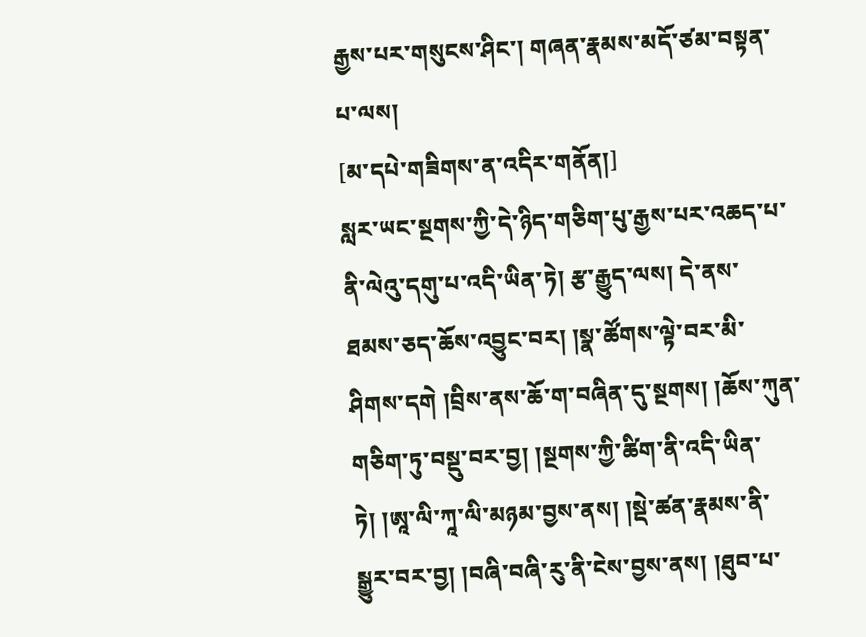རྒྱས་པར་གསུངས་ཤིང་། གཞན་རྣམས་མདོ་ཙམ་བསྟན་པ་ལས།
[མ་དཔེ་གཟིགས་ན་འདིར་གནོན།]
སླར་ཡང་སྔགས་ཀྱི་དེ་ཉིད་གཅིག་པུ་རྒྱས་པར་འཆད་པ་ནི་ལེའུ་དགུ་པ་འདི་ཡིན་ཏེ། རྩ་རྒྱུད་ལས། དེ་ནས་ཐམས་ཅད་ཆོས་འབྱུང་བར། །སྣ་ཚོགས་ལྟེ་བར་མི་ཤིགས་དགེ །བྲིས་ནས་ཆོ་ག་བཞིན་དུ་སྔགས། །ཆོས་ཀུན་གཅིག་ཏུ་བསྡུ་བར་བྱ། །སྔགས་ཀྱི་ཚིག་ནི་འདི་ཡིན་ཏེ། །ཨཱ་ལི་ཀཱ་ལི་མཉམ་བྱས་ནས། །སྡེ་ཚན་རྣམས་ནི་སྒྱུར་བར་བྱ། །བཞི་བཞི་རུ་ནི་ངེས་བྱས་ནས། །ཐུབ་པ་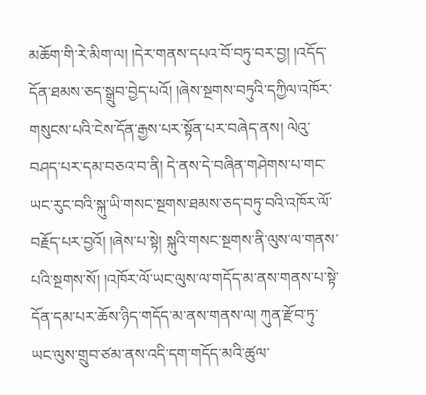མཆོག་གི་རེ་མིག་ལ། །དེར་གནས་དཔའ་བོ་བཏུ་བར་བྱ། །འདོད་དོན་ཐམས་ཅད་སྒྲུབ་བྱེད་པའོ། །ཞེས་སྔགས་བཏུའི་དཀྱིལ་འཁོར་གསུངས་པའི་ངེས་དོན་རྒྱས་པར་སྟོན་པར་བཞེད་ནས། ལེའུ་བཤད་པར་དམ་བཅའ་བ་ནི། དེ་ནས་དེ་བཞིན་གཤེགས་པ་གང་ཡང་རུང་བའི་སྐུ་ཡི་གསང་སྔགས་ཐམས་ཅད་བཏུ་བའི་འཁོར་ལོ་བརྗོད་པར་བྱའོ། །ཞེས་པ་སྟེ། སྐུའི་གསང་སྔགས་ནི་ལུས་ལ་གནས་པའི་སྔགས་སོ། །འཁོར་ལོ་ཡང་ལུས་ལ་གདོད་མ་ནས་གནས་པ་སྟེ་དོན་དམ་པར་ཆོས་ཉིད་གདོད་མ་ནས་གནས་ལ། ཀུན་རྫོབ་ཏུ་ཡང་ལུས་གྲུབ་ཙམ་ནས་འདི་དག་གདོད་མའི་ཚུལ་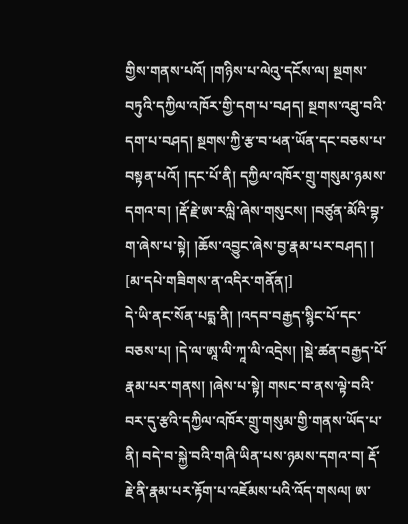གྱིས་གནས་པའོ། །གཉིས་པ་ལེའུ་དངོས་ལ། སྔགས་བཏུའི་དཀྱིལ་འཁོར་གྱི་དག་པ་བཤད། སྔགས་འཐུ་བའི་དག་པ་བཤད། སྔགས་ཀྱི་རྩ་བ་ཕན་ཡོན་དང་བཅས་པ་བསྟན་པའོ། །དང་པོ་ནི། དཀྱིལ་འཁོར་གྲུ་གསུམ་ཉམས་དགའ་བ། །རྡོ་རྗེ་ཨ་རལླི་ཞེས་གསུངས། །བཙུན་མོའི་བྷ་ག་ཞེས་པ་སྟེ། །ཆོས་འབྱུང་ཞེས་བྱ་རྣམ་པར་བཤད། །
[མ་དཔེ་གཟིགས་ན་འདིར་གནོན།]
དེ་ཡི་ནང་སོན་པདྨ་ནི། །འདབ་བརྒྱད་སྙིང་པོ་དང་བཅས་པ། །དེ་ལ་ཨཱ་ལི་ཀཱ་ལི་འདྲེས། །སྡེ་ཚན་བརྒྱད་པོ་རྣམ་པར་གནས། །ཞེས་པ་སྟེ། གསང་བ་ནས་ལྟེ་བའི་བར་དུ་རྩའི་དཀྱིལ་འཁོར་གྲུ་གསུམ་གྱི་གནས་ཡོད་པ་ནི། བདེ་བ་སྐྱེ་བའི་གཞི་ཡིན་པས་ཉམས་དགའ་བ། རྡོ་རྗེ་ནི་རྣམ་པར་རྟོག་པ་འཇོམས་པའི་འོད་གསལ། ཨ་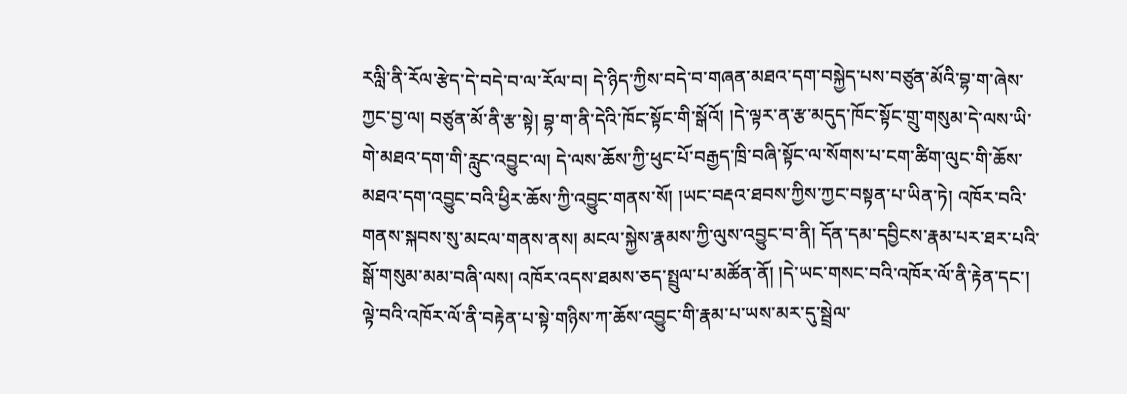རལླི་ནི་རོལ་རྩེད་དེ་བདེ་བ་ལ་རོལ་བ། དེ་ཉིད་ཀྱིས་བདེ་བ་གཞན་མཐའ་དག་བསྐྱེད་པས་བཙུན་མོའི་བྷ་ག་ཞེས་ཀྱང་བྱ་ལ། བཙུན་མོ་ནི་རྩ་སྟེ། བྷ་ག་ནི་དེའི་ཁོང་སྟོང་གི་སྒོའོ། །དེ་ལྟར་ན་རྩ་མདུད་ཁོང་སྟོང་གྲུ་གསུམ་དེ་ལས་ཡི་གེ་མཐའ་དག་གི་རླུང་འབྱུང་ལ། དེ་ལས་ཆོས་ཀྱི་ཕུང་པོ་བརྒྱད་ཁྲི་བཞི་སྟོང་ལ་སོགས་པ་ངག་ཚིག་ལུང་གི་ཆོས་མཐའ་དག་འབྱུང་བའི་ཕྱིར་ཆོས་ཀྱི་འབྱུང་གནས་སོ། །ཡང་བརྡའ་ཐབས་ཀྱིས་ཀྱང་བསྟན་པ་ཡིན་ཏེ། འཁོར་བའི་གནས་སྐབས་སུ་མངལ་གནས་ནས། མངལ་སྐྱེས་རྣམས་ཀྱི་ལུས་འབྱུང་བ་ནི། དོན་དམ་དབྱིངས་རྣམ་པར་ཐར་པའི་སྒོ་གསུམ་མམ་བཞི་ལས། འཁོར་འདས་ཐམས་ཅད་སྤྲུལ་པ་མཚོན་ནོ། །དེ་ཡང་གསང་བའི་འཁོར་ལོ་ནི་རྟེན་དང་། ལྟེ་བའི་འཁོར་ལོ་ནི་བརྟེན་པ་སྟེ་གཉིས་ཀ་ཆོས་འབྱུང་གི་རྣམ་པ་ཡས་མར་དུ་སྦྲེལ་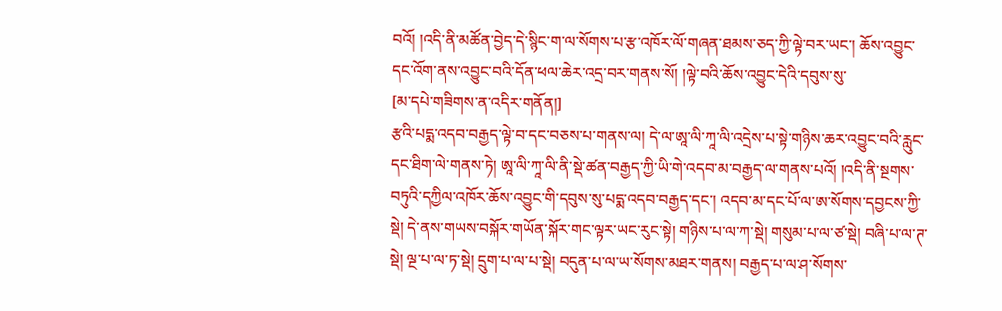བའོ། །འདི་ནི་མཚོན་བྱེད་དེ་སྙིང་ག་ལ་སོགས་པ་རྩ་འཁོར་ལོ་གཞན་ཐམས་ཅད་ཀྱི་ལྟེ་བར་ཡང་། ཆོས་འབྱུང་དང་འོག་ནས་འབྱུང་བའི་དོན་ཕལ་ཆེར་འདྲ་བར་གནས་སོ། །ལྟེ་བའི་ཆོས་འབྱུང་དེའི་དབུས་སུ་
[མ་དཔེ་གཟིགས་ན་འདིར་གནོན།]
རྩའི་པདྨ་འདབ་བརྒྱད་ལྟེ་བ་དང་བཅས་པ་གནས་ལ། དེ་ལ་ཨཱ་ལི་ཀཱ་ལི་འདྲེས་པ་སྟེ་གཉིས་ཆར་འབྱུང་བའི་རླུང་དང་ཐིག་ལེ་གནས་ཏེ། ཨཱ་ལི་ཀཱ་ལི་ནི་སྡེ་ཚན་བརྒྱད་ཀྱི་ཡི་གེ་འདབ་མ་བརྒྱད་ལ་གནས་པའོ། །འདི་ནི་སྔགས་བཏུའི་དཀྱིལ་འཁོར་ཆོས་འབྱུང་གི་དབུས་སུ་པདྨ་འདབ་བརྒྱད་དང་། འདབ་མ་དང་པོ་ལ་ཨ་སོགས་དབྱངས་ཀྱི་སྡེ། དེ་ནས་གཡས་བསྐོར་གཡོན་སྐོར་གང་ལྟར་ཡང་རུང་སྟེ། གཉིས་པ་ལ་ཀ་སྡེ། གསུམ་པ་ལ་ཙ་སྡེ། བཞི་པ་ལ་ཊ་སྡེ། ལྔ་པ་ལ་ཏ་སྡེ། དྲུག་པ་ལ་པ་སྡེ། བདུན་པ་ལ་ཡ་སོགས་མཐར་གནས། བརྒྱད་པ་ལ་ཤ་སོགས་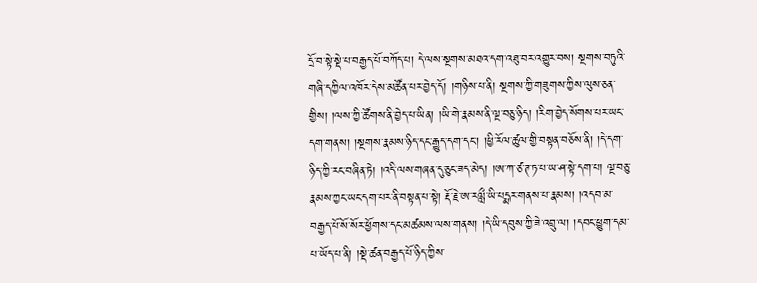དྲོ་བ་སྟེ་སྡེ་པ་བརྒྱད་པོ་བཀོད་པ། དེ་ལས་སྔགས་མཐའ་དག་འཐུ་བར་འགྱུར་བས། སྔགས་བཏུའི་གཞི་དཀྱིལ་འཁོར་དེས་མཚོན་པར་བྱེད་དོ། །གཉིས་པ་ནི། སྔགས་ཀྱི་གཟུགས་ཀྱིས་ལུས་ཅན་གྱིས། །ལས་ཀྱི་ཚོགས་ནི་བྱེད་པ་ཡིན། །ཡི་གེ་རྣམས་ནི་ལྔ་བཅུ་ཉིད། །རིག་བྱེད་སོགས་པར་ཡང་དག་གནས། །སྔགས་རྣམས་ཉིད་དང་རྒྱུད་དག་དང་། །ཕྱི་རོལ་ཚུལ་གྱི་བསྟན་བཅོས་ནི། །དེ་དག་ཉིད་ཀྱི་རང་བཞིན་ཏེ། །འདི་ལས་གཞན་དུ་ཅུང་ཟད་མེད། །ཨ་ཀ་ཙ་ཊ་ཏ་པ་ཡ་ཤ་སྟེ་དག་པ། ལྔ་བཅུ་རྣམས་ཀྱང་ཡང་དག་པར་ནི་བསྟན་པ་སྟེ། རྡོ་རྗེ་ཨ་རལླྀ་ཡི་པདྨར་གནས་པ་རྣམས། །འདབ་མ་བརྒྱད་པོ་སོ་སོར་ཕྱོགས་དང་མཚམས་ལས་གནས། །དེ་ཡི་དབུས་ཀྱི་ཟེ་འབྲུ་ལ། །དབང་ཕྱུག་དམ་པ་ཡོད་པ་ནི། །སྡེ་ཚན་བརྒྱད་པོ་ཉིད་ཀྱིས་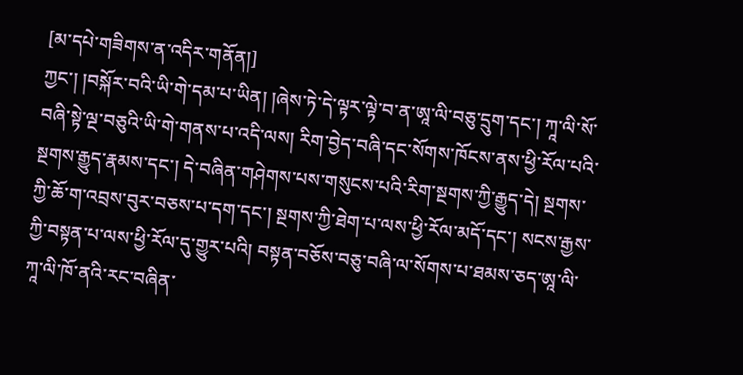[མ་དཔེ་གཟིགས་ན་འདིར་གནོན།]
ཀྱང་། །བསྐོར་བའི་ཡི་གེ་དམ་པ་ཡིན། །ཞེས་ཏེ་དེ་ལྟར་ལྟེ་བ་ན་ཨཱ་ལི་བཅུ་དྲུག་དང་། ཀཱ་ལི་སོ་བཞི་སྟེ་ལྔ་བཅུའི་ཡི་གེ་གནས་པ་འདི་ལས། རིག་བྱེད་བཞི་དང་སོགས་ཁོངས་ནས་ཕྱི་རོལ་པའི་སྔགས་རྒྱུད་རྣམས་དང་། དེ་བཞིན་གཤེགས་པས་གསུངས་པའི་རིག་སྔགས་ཀྱི་རྒྱུད་དེ། སྔགས་ཀྱི་ཆོ་ག་འབྲས་བུར་བཅས་པ་དག་དང་། སྔགས་ཀྱི་ཐེག་པ་ལས་ཕྱི་རོལ་མདོ་དང་། སངས་རྒྱས་ཀྱི་བསྟན་པ་ལས་ཕྱི་རོལ་དུ་གྱུར་པའི། བསྟན་བཅོས་བཅུ་བཞི་ལ་སོགས་པ་ཐམས་ཅད་ཨཱ་ལི་ཀཱ་ལི་ཁོ་ནའི་རང་བཞིན་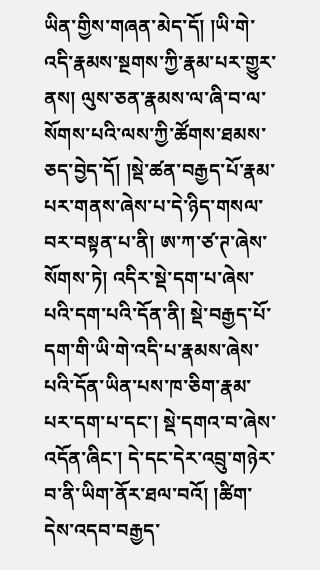ཡིན་གྱིས་གཞན་མེད་དོ། །ཡི་གེ་འདི་རྣམས་སྔགས་ཀྱི་རྣམ་པར་གྱུར་ནས། ལུས་ཅན་རྣམས་ལ་ཞི་བ་ལ་སོགས་པའི་ལས་ཀྱི་ཚོགས་ཐམས་ཅད་བྱེད་དོ། །སྡེ་ཚན་བརྒྱད་པོ་རྣམ་པར་གནས་ཞེས་པ་དེ་ཉིད་གསལ་བར་བསྟན་པ་ནི། ཨ་ཀ་ཙ་ཊ་ཞེས་སོགས་ཏེ། འདིར་སྡེ་དག་པ་ཞེས་པའི་དག་པའི་དོན་ནི། སྡེ་བརྒྱད་པོ་དག་གི་ཡི་གེ་འདི་པ་རྣམས་ཞེས་པའི་དོན་ཡིན་པས་ཁ་ཅིག་རྣམ་པར་དག་པ་དང་། སྡེ་དགའ་བ་ཞེས་འདོན་ཞིང་། དེ་དང་དེར་འབྲུ་གཉེར་བ་ནི་ཡིག་ནོར་ཐལ་བའོ། །ཚིག་དེས་འདབ་བརྒྱད་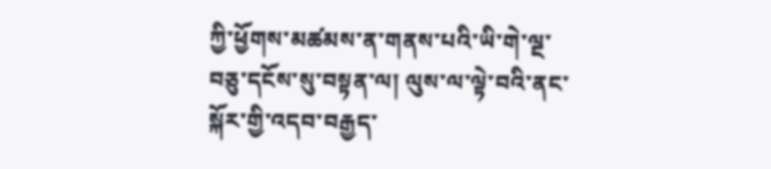ཀྱི་ཕྱོགས་མཚམས་ན་གནས་པའི་ཡི་གེ་ལྔ་བཅུ་དངོས་སུ་བསྟན་ལ། ལུས་ལ་ལྟེ་བའི་ནང་སྐོར་གྱི་འདབ་བརྒྱད་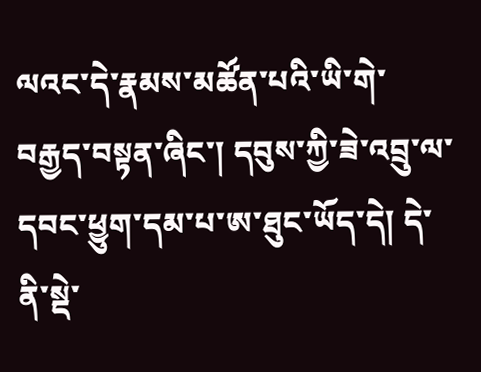ལའང་དེ་རྣམས་མཚོན་པའི་ཡི་གེ་བརྒྱད་བསྟན་ཞིང་། དབུས་ཀྱི་ཟེ་འབྲུ་ལ་དབང་ཕྱུག་དམ་པ་ཨ་ཐུང་ཡོད་དེ། དེ་ནི་སྡེ་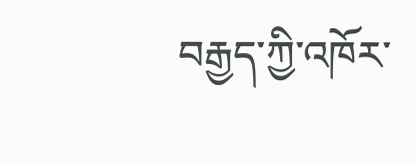བརྒྱད་ཀྱི་འཁོར་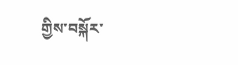གྱིས་བསྐོར་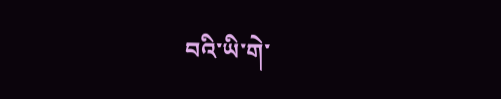བའི་ཡི་གེ་